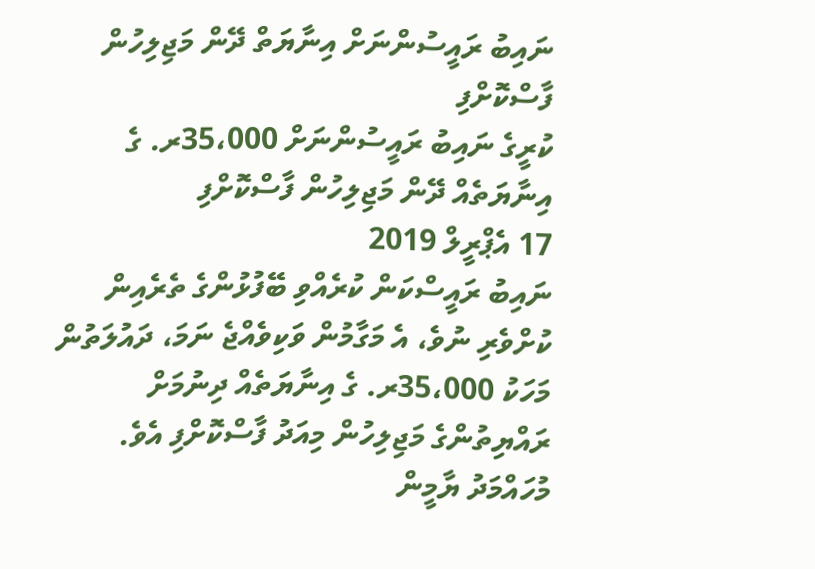ނައިބު ރައީސުންނަށް އިނާޔަތް ދޭން މަޖިލިހުން ފާސްކޮށްފި
ކުރީގެ ނައިބު ރައީސުންނަށް 35،000ރ. ގެ އިނާޔަތެއް ދޭން މަޖިލިހުން ފާސްކޮށްފި
17 އެޕްރީލް 2019
ނައިބު ރައީސްކަން ކުރެއްވި ބޭފުޅުންގެ ތެރެއިން ކުށްވެރި ނުވެ، އެ މަގާމުން ވަކިވެއްޖެ ނަމަ، ދައުލަތުން މަހަކު 35،000ރ. ގެ އިނާޔަތެއް ދިނުމަށް ރައްޔިތުންގެ މަޖިލިހުން މިއަދު ފާސްކޮށްފި އެވެ.
މުހައްމަދު ޔާމީން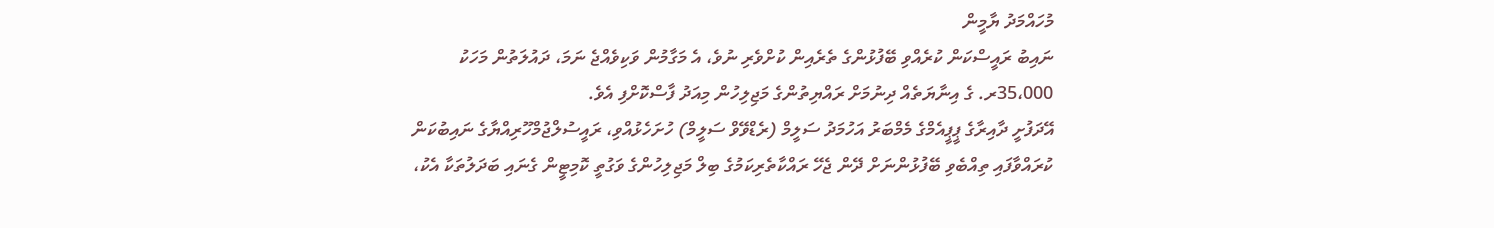މުހައްމަދު ޔާމީން
ނައިބު ރައީސްކަން ކުރެއްވި ބޭފުޅުންގެ ތެރެއިން ކުށްވެރި ނުވެ، އެ މަގާމުން ވަކިވެއްޖެ ނަމަ، ދައުލަތުން މަހަކު 35،000ރ. ގެ އިނާޔަތެއް ދިނުމަށް ރައްޔިތުންގެ މަޖިލިހުން މިއަދު ފާސްކޮށްފި އެވެ.
އޭދަފުށީ ދާއިރާގެ ޕީޕީއެމްގެ މެމްބަރު އަހުމަދު ސަލީމް (ރެޑްވޭވް ސަލީމް) ހުށަހެޅުއްވި، ރައީސުލްޖުމްހޫރިއްޔާގެ ނައިބުކަން ކުރައްވާފައި ތިއްބެވި ބޭފުޅުންނަށް ދޭން ޖެހޭ ރައްކާތެރިކަމުގެ ބިލް މަޖިލިހުންގެ ވަގުތީ ކޮމިޓީން ގެނައި ބަދަލުތަކާ އެކު،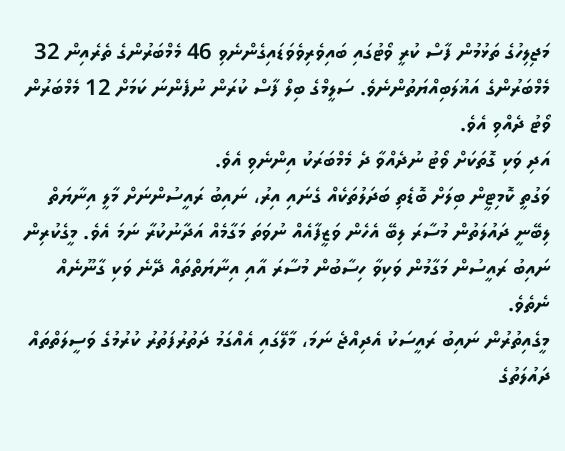މަޖިލިހުގެ ތަޅުމުން ފާސް ކުރީ ވޯޓުގައި ބައިވެރިވެވަޑައިގެންނެވި 46 މެމްބަރުންގެ ތެރެއިން 32 މެމްބަރުންގެ އަޣުލަބިއްޔަތުންނެވެ. ސަލީމްގެ ބިލް ފާސް ކުރަން ނުފެންނަ ކަމަށް 12 މެމްބަރުން ވޯޓު ދެއްވި އެވެ.
އަދި ވަކި ގޮތަކަށް ވޯޓު ނުދެއްވާ ދެ މެމްބަރަކު އިންނެވި އެވެ.
ވަގުތީ ކޮމިޓީން ބިލަށް ބޮޑެތި ބަދަލުތަކެއް ގެނައި އިރު، ނައިބު ރައީސުންނަށް މާލީ އިނާޔަތް ލިބޭނީ ދައުލަތުން މުސާރަ ލިބޭ އެހެން ވަޒީފާއެއް ނުވަތަ މަގާމެއް އަދާނުކުރާ ނަމަ އެވެ. މީގެކުރިން ނައިބު ރައީސުން މަގާމުން ވަކިވާ ހިސާބުން މުސާރަ އާއި އިނާޔަތްތައް ދޭނެ ވަކި ގާނޫނެއް ނެތެވެ.
މީގެއިތުރުން ނައިބު ރައީސަކު އެދިއްޖެ ނަމަ، މާލޭގައި އެއްގަމު ދަތުރުފަތުރު ކުރުމުގެ ވަސީލަތްތައް ދައުލަތުގެ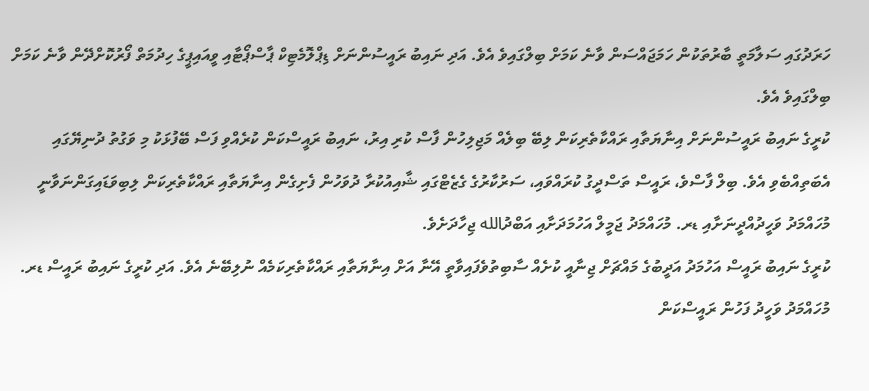ހަރަދުގައި ސަލާމަތީ ބާރުތަކުން ހަމަޖައްސަން ވާނެ ކަމަށް ބިލްގައިވެ އެވެ. އަދި ނައިބު ރައީސުންނަށް ޑިޕްލޮމެޓިކް ޕާސްޕޯޓާއި ވީއައިޕީގެ ހިދުމަތް ފޯރުކޮށްދޭން ވާނެ ކަމަށް ބިލްގައިވެ އެވެ.
ކުރީގެ ނައިބު ރައީސުންނަށް އިނާޔަތާއި ރައްކާތެރިކަން ލިބޭ ބިލެއް މަޖިލިހުން ފާސް ކުރި އިރު، ނައިބު ރައީސްކަން ކުރެއްވި ފަސް ބޭފުޅަކު މި ވަގުތު ދުނިޔޭގައި އެބަތިއްބެވި އެވެ. ބިލް ފާސްވެ، ރައީސް ތަސްދީގު ކުރައްވައި، ސަރުކާރުގެ ގެޒެޓްގައި ޝާއިއުކުރާ ދުވަހުން ފެށިގެން އިނާޔަތާއި ރައްކާތެރިކަން ލިބިވަޑައިގަންނަވާނީ މުހައްމަދު ވަހީދުއްދީނަށާއި ޑރ. މުހައްމަދު ޖަމީލް އަހުމަދަށާއި އަބްދުالله ޖިހާދަށެވެ.
ކުރީގެ ނައިބު ރައީސް އަހުމަދު އަދީބުގެ މައްޗަށް ޖިނާއީ ކުށެއް ސާބިތުވެފައިވާތީ އޭނާ އަށް އިނާޔަތާއި ރައްކާތެރިކަމެއް ނުލިބޭނެ އެވެ. އަދި ކުރީގެ ނައިބު ރައީސް ޑރ. މުހައްމަދު ވަހީދު ފަހުން ރައީސްކަން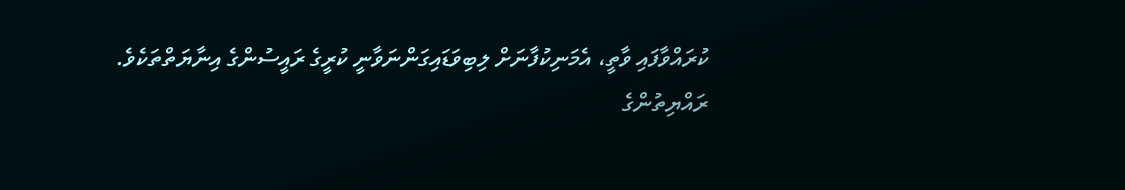ކުރައްވާފައި ވާތީ، އެމަނިކުފާނަށް ލިބިވަޑައިގަންނަވާނީ ކުރީގެ ރައީސުންގެ އިނާޔަތްތަކެވެ.
ރައްޔިތުންގެ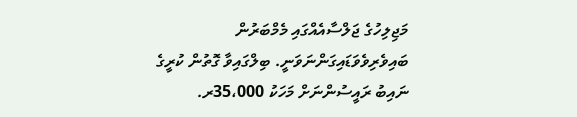މަޖިލިހުގެ ޖަލްސާއެއްގައި މެމްބަރުން ބައިވެރިވެވަޑައިގަންނަވަނީ. ބިލްގައިވާ ގޮތުން ކުރީގެ ނައިބު ރައީސުންނަށް މަހަކު 35،000ރ.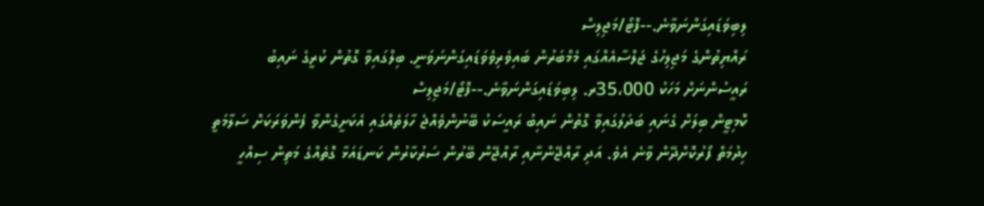ލިބިވަޑައިގަންނަވާނެ.--ފޮޓޯ/މަޖިލިސް
ރައްޔިތުންގެ މަޖިލިހުގެ ޖަލްސާއެއްގައި މެމްބަރުން ބައިވެރިވެވަޑައިގަންނަވަނީ. ބިލްގައިވާ ގޮތުން ކުރީގެ ނައިބު ރައީސުންނަށް މަހަކު 35،000ރ. ލިބިވަޑައިގަންނަވާނެ.--ފޮޓޯ/މަޖިލިސް
ކޮމިޓީން ބިލަށް ގެނައި ބަދަލުގައިވާ ގޮތުން ނައިބު ރައީސަކު ބޭނުންވެއްޖެ ހާލަތެއްގައި އެކަށީގެންވާ ފެންވަރަކަށް ސަލާމަތީ ހިދުމަތް ފޯރުކޮށްދޭން ވާނެ އެވެ. އަދި ރާއްޖޭންނާއި ރާއްޖޭން ބޭރުން ސަރުކާރުން ކަނޑައަޅާ ގޮތެއްގެ މަތިން ސިއްހީ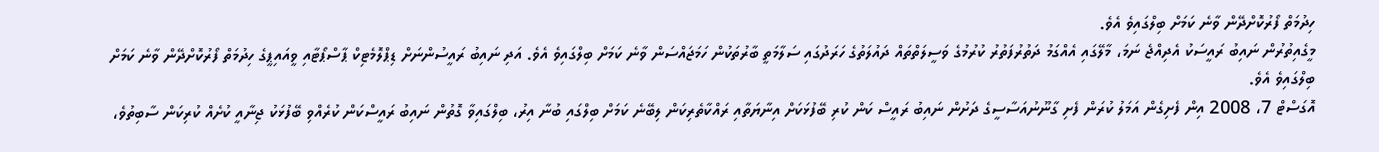ހިދުމަތް ފޯރުކޮށްދޭން ވާނެ ކަމަށް ބިލްގައިވެ އެވެ.
މީގެއިތުރުން ނައިބު ރައީސަކު އެދިއްޖެ ނަމަ، މާލޭގައި އެއްގަމު ދަތުރުފަތުރު ކުރުމުގެ ވަސީލަތްތައް ދައުލަތުގެ ހަރަދުގައި ސަލާމަތީ ބާރުތަކުން ހަމަޖައްސަން ވާނެ ކަމަށް ބިލްގައިވެ އެވެ. އަދި ނައިބު ރައީސުންނަށް ޑިޕްލޮމެޓިކް ޕާސްޕޯޓާއި ވީއައިޕީގެ ހިދުމަތް ފޯރުކޮށްދޭން ވާނެ ކަމަށް ބިލްގައިވެ އެވެ.
އޮގަސްޓް 7، 2008 އިން ފެށިގެން އަމަލު ކުރަން ފެށި ގާނޫނުއަސާސީގެ ދަށުން ނައިބު ރައީސް ކަން ކުރި ބޭފުޅަކަށް އިނާޔަތާއި ރައްކާތެރިކަން ލިބޭނެ ކަމަށް ބިލްގައި ބުނާ އިރު، ބިލްގައިވާ ގޮތުން ނައިބު ރައީސްކަން ކުރެއްވި ބޭފުޅަކު ޖިނާއީ ކުށެއް ކުރިކަން ސާބިތުވެ،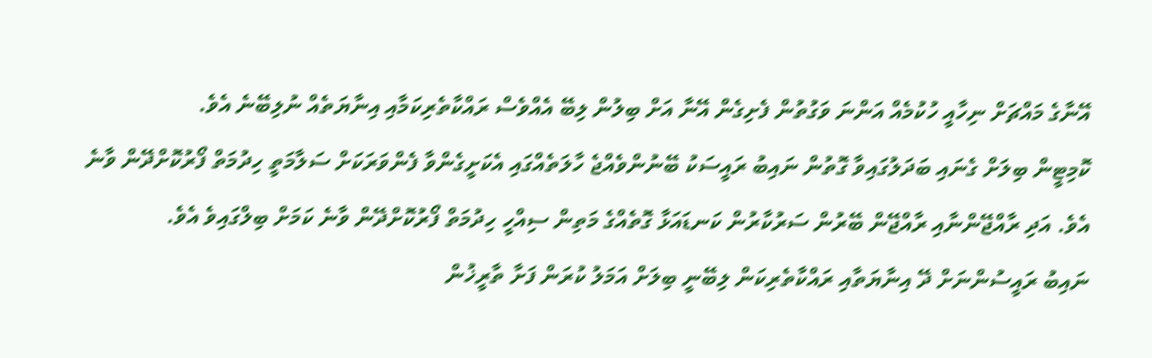އޭނާގެ މައްޗަށް ނިހާއީ ހުކުމެއް އަންނަ ވަގުތުން ފެށިގެން އޭނާ އަށް ބިލުން ލިބޭ އެއްވެސް ރައްކާތެރިކަމާއި އިނާޔަތެއް ނުލިބޭނެ އެވެ.
ކޮމިޓީން ބިލަށް ގެނައި ބަދަލުގައިވާ ގޮތުން ނައިބު ރައީސަކު ބޭނުންވެއްޖެ ހާލަތެއްގައި އެކަށީގެންވާ ފެންވަރަކަށް ސަލާމަތީ ހިދުމަތް ފޯރުކޮށްދޭން ވާނެ އެވެ. އަދި ރާއްޖޭންނާއި ރާއްޖޭން ބޭރުން ސަރުކާރުން ކަނޑައަޅާ ގޮތެއްގެ މަތިން ސިއްހީ ހިދުމަތް ފޯރުކޮށްދޭން ވާނެ ކަމަށް ބިލްގައިވެ އެވެ.
ނައިބު ރައީސުންނަށް ދޭ އިނާޔަތާއި ރައްކާތެރިކަން ލިބޭނީ ބިލަށް އަމަލު ކުރަން ފަށާ ތާރީޚުން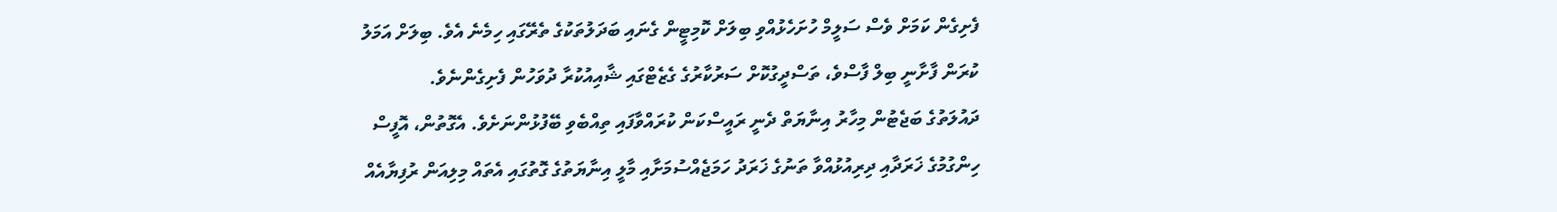ފެށިގެން ކަމަށް ވެސް ސަލީމް ހުށަހެޅުއްވި ބިލަށް ކޮމިޓީން ގެނައި ބަދަލުތަކުގެ ތެރޭގައި ހިމެނެ އެވެ. ބިލަށް އަމަލު ކުރަން ފާށާނީ ބިލް ފާސްވެ، ތަސްދީގުކޮށް ސަރުކާރުގެ ގެޒެޓްގައި ޝާއިއުކުރާ ދުވަހުން ފެށިގެންނެވެ.
ދައުލަތުގެ ބަޖެޓުން މިހާރު އިނާޔަތް ދެނީ ރައީސްކަން ކުރައްވާފައި ތިއްބެވި ބޭފުޅުންނަށެވެ. އެގޮތުން، އޮފީސް ހިންގުމުގެ ޚަރަދާއި ދިރިއުޅުއްވާ ތަނުގެ ޚަރަދު ހަމަޖެއްސުމަށާއި މާލީ އިނާޔަތުގެ ގޮތުގައި އެތައް މިލިއަން ރުފިޔާއެއް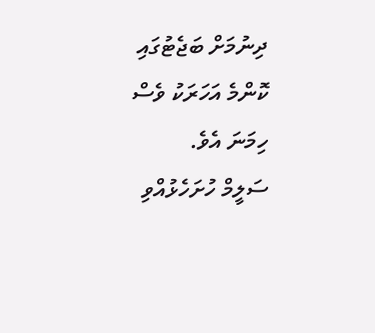ދިނުމަށް ބަޖެޓުގައި ކޮންމެ އަހަރަކު ވެސް ހިމަނަ އެވެ.
ސަލީމް ހުށަހެޅުއްވި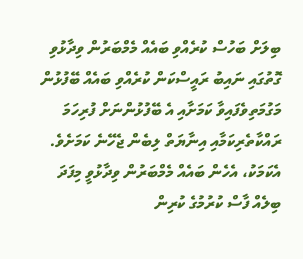ބިލަށް ބަހުސް ކުރެއްވި ބައެއް މެމްބަރުން ވިދާޅުވި ގޮތުގައި ނައިބު ރައީސްކަން ކުރެއްވި ބައެއް ބޭފުޅުން މަގުމަތިވެފައިވާ ކަމަށާއި އެ ބޭފުޅުންނަށް ފުރިހަމަ ރައްކާތެރިކަމާއި އިނާޔަތް ލިބެން ޖެހޭނެ ކަމަށެވެ. އެކަމަކު، އެހެން ބައެއް މެމްބަރުން ވިދާޅުވީ މިފަދަ ބިލެއް ފާސް ކުރުމުގެ ކުރިން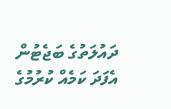ދައުލަތުގެ ބަޖެޓުން އެފަދަ ކަމެއް ކުރުމުގެ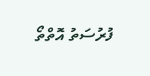ފުރުސަތު އޮތްތޯ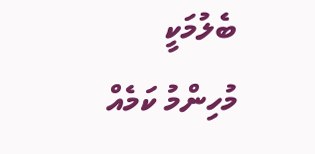ބެލުމަކީ މުހިންމު ކަމެއް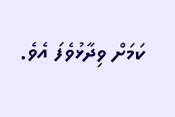ކަމަށް ވިދާޅުވެފަ އެވެ.